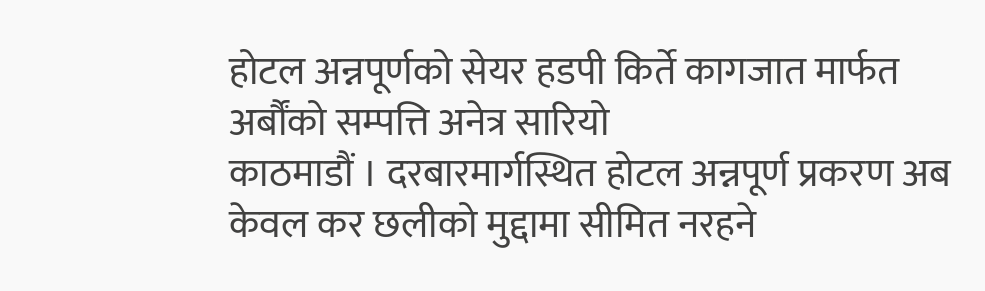होटल अन्नपूर्णको सेयर हडपी किर्ते कागजात मार्फत अर्बौंको सम्पत्ति अनेत्र सारियो
काठमाडौं । दरबारमार्गस्थित होटल अन्नपूर्ण प्रकरण अब केवल कर छलीको मुद्दामा सीमित नरहने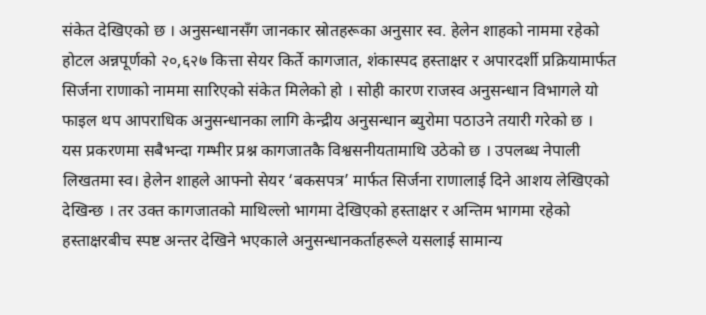संकेत देखिएको छ । अनुसन्धानसँग जानकार स्रोतहरूका अनुसार स्व. हेलेन शाहको नाममा रहेको होटल अन्नपूर्णको २०,६२७ कित्ता सेयर किर्ते कागजात, शंकास्पद हस्ताक्षर र अपारदर्शी प्रक्रियामार्फत सिर्जना राणाको नाममा सारिएको संकेत मिलेको हो । सोही कारण राजस्व अनुसन्धान विभागले यो फाइल थप आपराधिक अनुसन्धानका लागि केन्द्रीय अनुसन्धान ब्युरोमा पठाउने तयारी गरेको छ ।
यस प्रकरणमा सबैभन्दा गम्भीर प्रश्न कागजातकै विश्वसनीयतामाथि उठेको छ । उपलब्ध नेपाली लिखतमा स्व। हेलेन शाहले आफ्नो सेयर ‘बकसपत्र’ मार्फत सिर्जना राणालाई दिने आशय लेखिएको देखिन्छ । तर उक्त कागजातको माथिल्लो भागमा देखिएको हस्ताक्षर र अन्तिम भागमा रहेको हस्ताक्षरबीच स्पष्ट अन्तर देखिने भएकाले अनुसन्धानकर्ताहरूले यसलाई सामान्य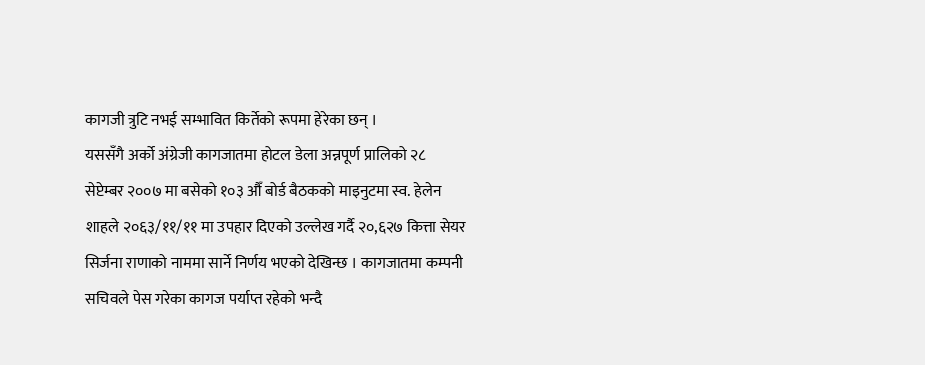कागजी त्रुटि नभई सम्भावित किर्तेको रूपमा हेरेका छन् ।
यससँगै अर्को अंग्रेजी कागजातमा होटल डेला अन्नपूर्ण प्रालिको २८ सेप्टेम्बर २००७ मा बसेको १०३ औँ बोर्ड बैठकको माइनुटमा स्व. हेलेन शाहले २०६३/११/११ मा उपहार दिएको उल्लेख गर्दै २०,६२७ कित्ता सेयर सिर्जना राणाको नाममा सार्ने निर्णय भएको देखिन्छ । कागजातमा कम्पनी सचिवले पेस गरेका कागज पर्याप्त रहेको भन्दै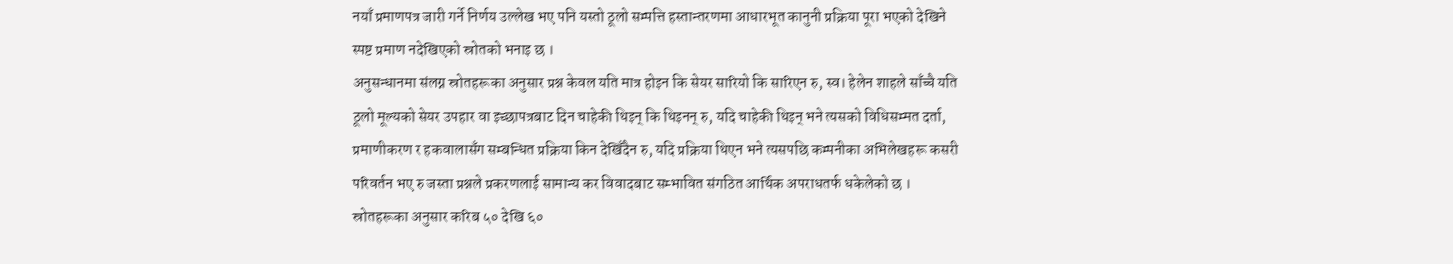नयाँ प्रमाणपत्र जारी गर्ने निर्णय उल्लेख भए पनि यस्तो ठूलो सम्पत्ति हस्तान्तरणमा आधारभूत कानुनी प्रक्रिया पूरा भएको देखिने स्पष्ट प्रमाण नदेखिएको स्रोतको भनाइ छ ।
अनुसन्धानमा संलग्न स्रोतहरूका अनुसार प्रश्न केवल यति मात्र होइन कि सेयर सारियो कि सारिएन रु, स्व। हेलेन शाहले साँच्चै यति ठूलो मूल्यको सेयर उपहार वा इच्छापत्रबाट दिन चाहेकी थिइन् कि थिइनन् रु, यदि चाहेकी थिइन् भने त्यसको विधिसम्मत दर्ता, प्रमाणीकरण र हकवालासँग सम्बन्धित प्रक्रिया किन देखिँदैन रु, यदि प्रक्रिया थिएन भने त्यसपछि कम्पनीका अभिलेखहरू कसरी परिवर्तन भए रु जस्ता प्रश्नले प्रकरणलाई सामान्य कर विवादबाट सम्भावित संगठित आर्थिक अपराधतर्फ धकेलेको छ ।
स्रोतहरूका अनुसार करिब ५० देखि ६०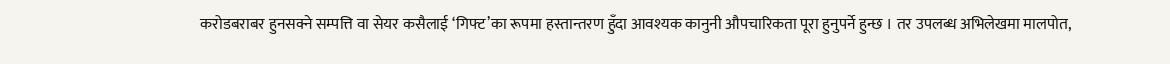करोडबराबर हुनसक्ने सम्पत्ति वा सेयर कसैलाई ‘गिफ्ट’का रूपमा हस्तान्तरण हुँदा आवश्यक कानुनी औपचारिकता पूरा हुनुपर्ने हुन्छ । तर उपलब्ध अभिलेखमा मालपोत,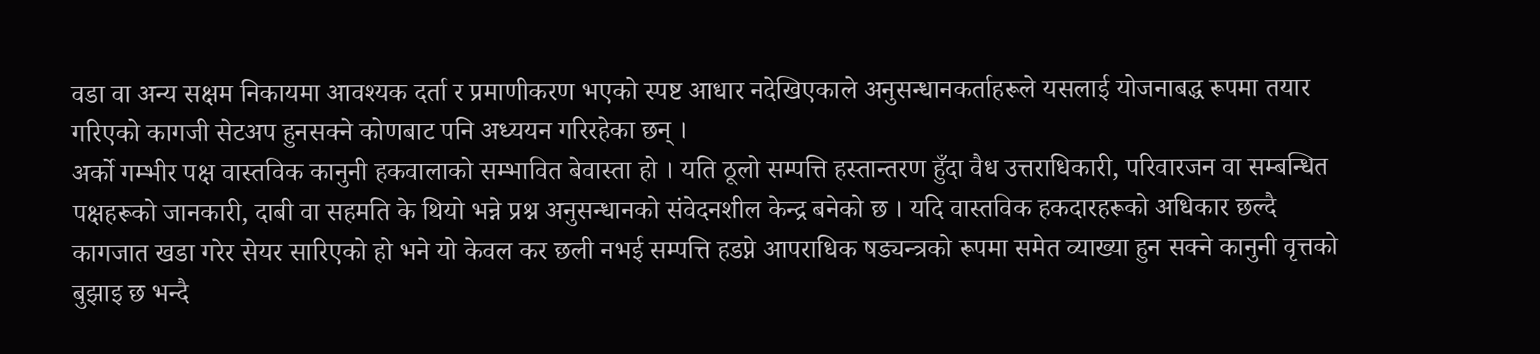वडा वा अन्य सक्षम निकायमा आवश्यक दर्ता र प्रमाणीकरण भएको स्पष्ट आधार नदेखिएकाले अनुसन्धानकर्ताहरूले यसलाई योजनाबद्ध रूपमा तयार गरिएको कागजी सेटअप हुनसक्ने कोणबाट पनि अध्ययन गरिरहेका छन् ।
अर्को गम्भीर पक्ष वास्तविक कानुनी हकवालाको सम्भावित बेवास्ता हो । यति ठूलो सम्पत्ति हस्तान्तरण हुँदा वैध उत्तराधिकारी, परिवारजन वा सम्बन्धित पक्षहरूको जानकारी, दाबी वा सहमति के थियो भन्ने प्रश्न अनुसन्धानको संवेदनशील केन्द्र बनेको छ । यदि वास्तविक हकदारहरूको अधिकार छल्दै कागजात खडा गरेर सेयर सारिएको हो भने यो केवल कर छली नभई सम्पत्ति हडप्ने आपराधिक षड्यन्त्रको रूपमा समेत व्याख्या हुन सक्ने कानुनी वृत्तको बुझाइ छ भन्दै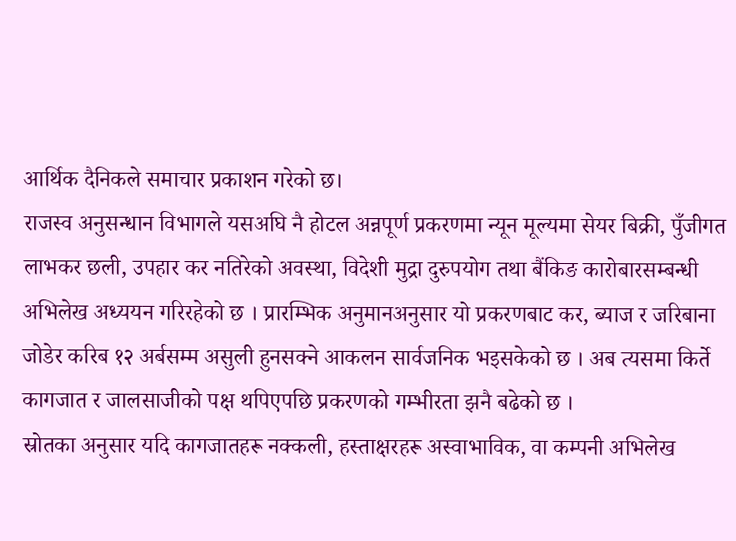आर्थिक दैनिकले समाचार प्रकाशन गरेको छ।
राजस्व अनुसन्धान विभागले यसअघि नै होटल अन्नपूर्ण प्रकरणमा न्यून मूल्यमा सेयर बिक्री, पुँजीगत लाभकर छली, उपहार कर नतिरेको अवस्था, विदेशी मुद्रा दुरुपयोग तथा बैंकिङ कारोबारसम्बन्धी अभिलेख अध्ययन गरिरहेको छ । प्रारम्भिक अनुमानअनुसार यो प्रकरणबाट कर, ब्याज र जरिबाना जोडेर करिब १२ अर्बसम्म असुली हुनसक्ने आकलन सार्वजनिक भइसकेको छ । अब त्यसमा किर्ते कागजात र जालसाजीको पक्ष थपिएपछि प्रकरणको गम्भीरता झनै बढेको छ ।
स्रोतका अनुसार यदि कागजातहरू नक्कली, हस्ताक्षरहरू अस्वाभाविक, वा कम्पनी अभिलेख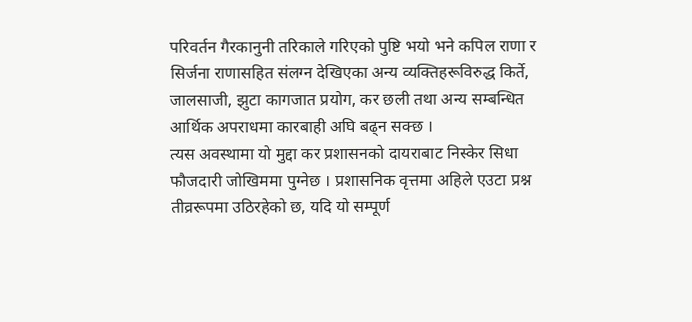परिवर्तन गैरकानुनी तरिकाले गरिएको पुष्टि भयो भने कपिल राणा र सिर्जना राणासहित संलग्न देखिएका अन्य व्यक्तिहरूविरुद्ध किर्ते, जालसाजी, झुटा कागजात प्रयोग, कर छली तथा अन्य सम्बन्धित आर्थिक अपराधमा कारबाही अघि बढ्न सक्छ ।
त्यस अवस्थामा यो मुद्दा कर प्रशासनको दायराबाट निस्केर सिधा फौजदारी जोखिममा पुग्नेछ । प्रशासनिक वृत्तमा अहिले एउटा प्रश्न तीव्ररूपमा उठिरहेको छ, यदि यो सम्पूर्ण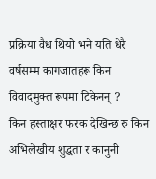प्रक्रिया वैध थियो भने यति धेरै वर्षसम्म कागजातहरू किन विवादमुक्त रूपमा टिकेनन् ?
किन हस्ताक्षर फरक देखिन्छ रु किन अभिलेखीय शुद्धता र कानुनी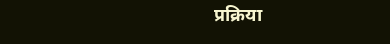प्रक्रिया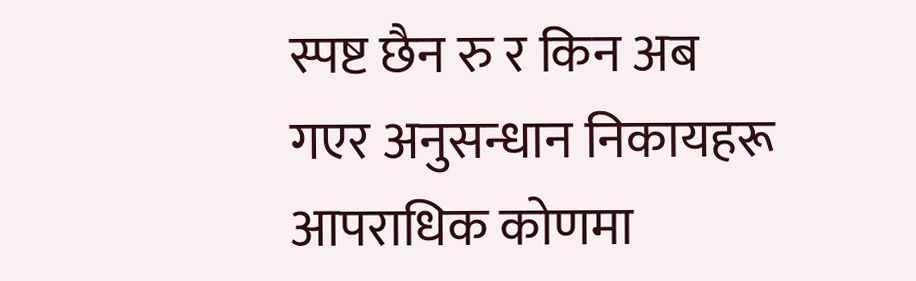स्पष्ट छैन रु र किन अब गएर अनुसन्धान निकायहरू आपराधिक कोणमा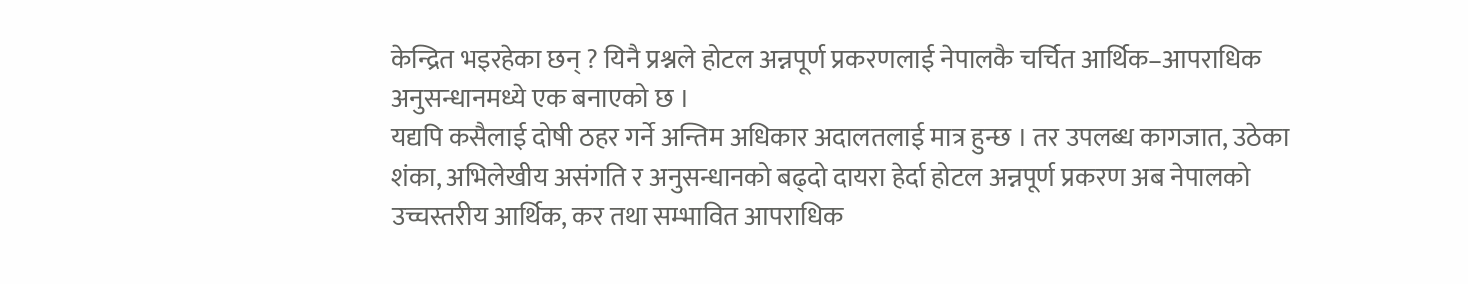केन्द्रित भइरहेका छन् ? यिनै प्रश्नले होटल अन्नपूर्ण प्रकरणलाई नेपालकै चर्चित आर्थिक–आपराधिक अनुसन्धानमध्ये एक बनाएको छ ।
यद्यपि कसैलाई दोषी ठहर गर्ने अन्तिम अधिकार अदालतलाई मात्र हुन्छ । तर उपलब्ध कागजात, उठेका शंका, अभिलेखीय असंगति र अनुसन्धानको बढ्दो दायरा हेर्दा होटल अन्नपूर्ण प्रकरण अब नेपालको उच्चस्तरीय आर्थिक, कर तथा सम्भावित आपराधिक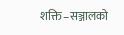शक्ति–सञ्जालको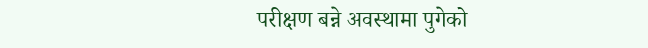परीक्षण बन्ने अवस्थामा पुगेको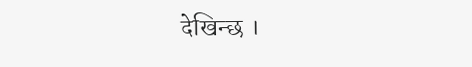देखिन्छ ।